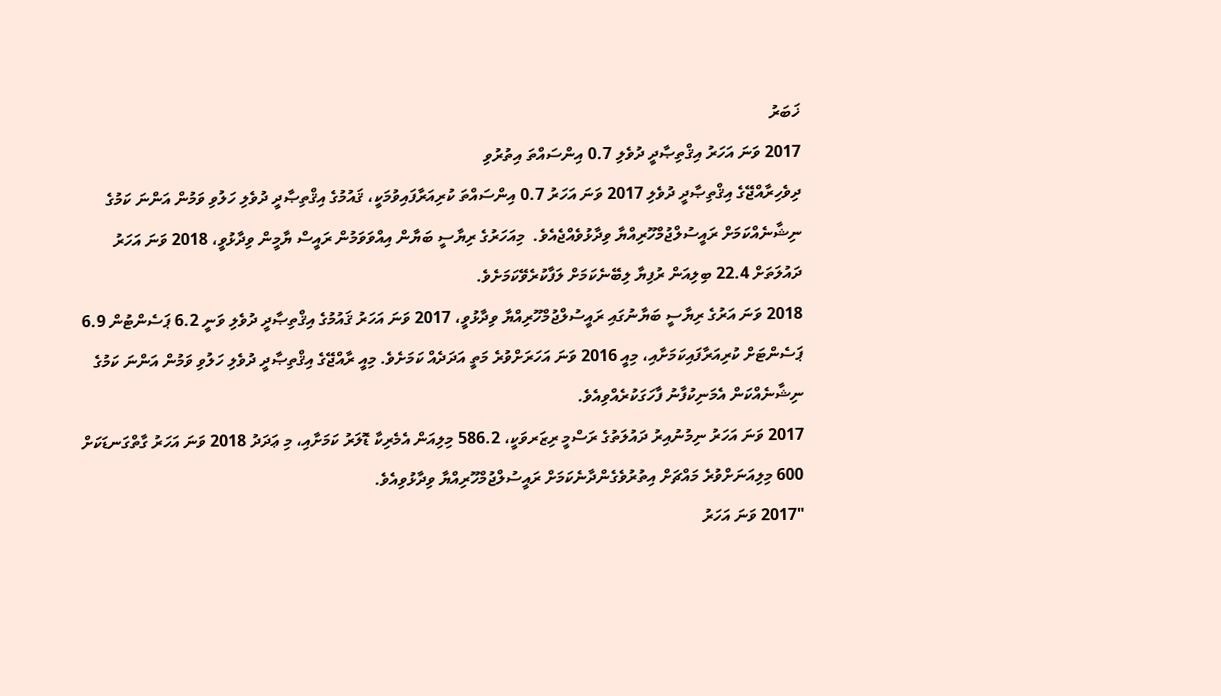ޚަބަރު
2017 ވަނަ އަހަރު އިޤްތިޞާދީ ދުވެލި 0.7 އިންސައްތަ އިތުރުވި
ދިވެހިރާއްޖޭގެ އިޤްތިޞާދީ ދުވެލި 2017 ވަނަ އަހަރު 0.7 އިންސައްތަ ކުރިއަރާފައިވުމަކީ، ޤައުމުގެ އިޤްތިޞާދީ ދުވެލި ހަލުވި ވަމުން އަންނަ ކަމުގެ ނިޝާނެއްކަމަށް ރައީސުލްޖުމްހޫރިއްޔާ ވިދާޅުވެއްޖެއެވެ.  މިއަހަރުގެ ރިޔާސީ ބަޔާން އިއްވަވަމުން ރައީސް ޔާމީން ވިދާޅުވީ، 2018 ވަނަ އަހަރު ދައުލަތަށް 22.4 ބިލިއަން ރުފިޔާ ލިބޭނެކަމަށް ލަފާކުރެވޭކަމަށެވެ.
2018 ވަނަ އަރުގެ ރިޔާސީ ބަޔާނުގައި ރައީސުލްޖުމްހޫރިއްޔާ ވިދާޅުވީ، 2017 ވަނަ އަހަރު ޤައުމުގެ އިޤްތިޞާދީ ދުވެލި ވަނީ 6.2 ޕަސެންޓުން 6.9 ޕަސެންޓަށް ކުރިއަރާފައިކަމަށާއި، މިއީ 2016 ވަނަ އަހަރަށްވުރެ މަތީ އަދަދެއް ކަމަށެވެ. މިއީ ރާއްޖޭގެ އިޤްތިޞާދީ ދުވެލި ހަލުވި ވަމުން އަންނަ ކަމުގެ ނިޝާނެއްކަން އެމަނިކުފާނު ފާހަގަކުރެއްވިއެވެ.
2017 ވަނަ އަހަރު ނިމުނުއިރު ދައުލަތުގެ ރަސްމީ ރިޒަރވަކީ، 586.2 މިލިއަން އެމެރިކާ ޑޮލަރު ކަމަށާއި، މި ޢަދަދު 2018 ވަނަ އަހަރު ގާތްގަނޑަކަށް 600 މިލިއަނަށްވުރެ މައްޗަށް އިތުރުވެގެންދާނެކަމަށް ރައީސުލްޖުމްހޫރިއްޔާ ވިދާޅުވިއެވެ.
"2017 ވަނަ އަހަރު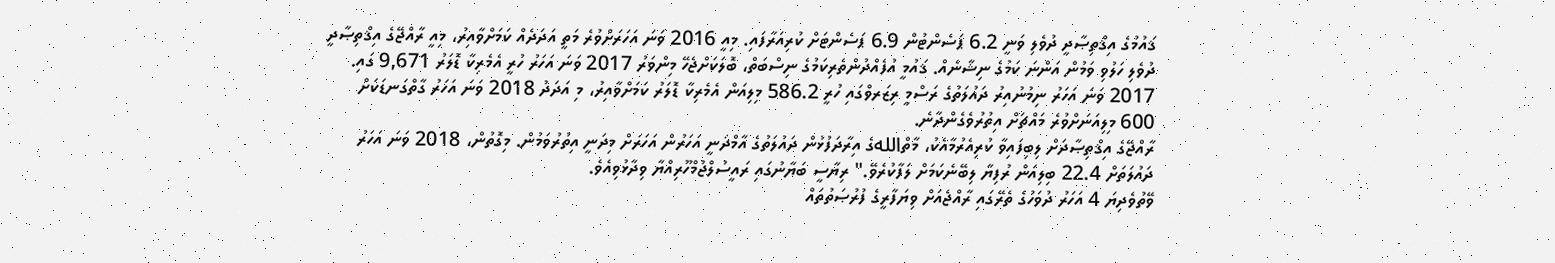ޤައުމުގެ އިޤްތިޞާދީ ދުވެލި ވަނީ 6.2 ޕަސެންޓުން 6.9 ޕަސެންޓަށް ކުރިއަރާފައި. މިއީ 2016 ވަނަ އަހަރަށްވުރެ މަތީ އަދަދެއް ކަމަށްވާއިރު، މިއީ ރާއްޖޭގެ އިޤްތިޞާދީ ދުވެލި ހަލުވި ވަމުން އަންނަ ކަމުގެ ނިޝާނެއް. ޤައުމީ އުފެއްދުންތެރިކަމުގެ ނިސްބަތް، ބޮލަކަށްޖެހޭ މިންވަރު 2017 ވަނަ އަހަރު ހުރީ އެމެރިކާ ޑޮލަރު 9,671 ގައި. 2017 ވަނަ އަހަރު ނިމުނުއިރު ދައުލަތުގެ ރަސްމީ ރިޒަރވްގައި ހުރީ 586.2 މިލިއަން އެމެރިކާ ޑޮލަރު ކަމަށްވާއިރު، މި އަދަދު 2018 ވަނަ އަހަރު ގާތްގަނޑަކަށް 600 މިލިއަނަށްވުރެ މައްޗަށް އިތުރުވެގެންދާނެ.
ރާއްޖޭގެ އިޤްތިޞާދަށް ލިބިފައިވާ ކުރިއެރުމާއެކު، މާތްاللهގެ އިރާދަފުޅުން ދައުލަތުގެ އާމްދަނީ އަހަރުން އަހަރަށް މިދަނީ އިތުރުވަމުން. މިގޮތުން، 2018 ވަނަ އަހަރު ދައުލަތަށް 22.4 ބިލިއަން ރުފިޔާ ލިބޭނެކަމަށް ލަފާކުރެވޭ." ރިޔާސީ ބަޔާނުގައި ރައީސުލްޖުމްހޫރިއްޔާ ވިދާޅުވިއެވެ.
ވޭތުވެދިޔަ 4 އަހަރު ދުވަހުގެ ތެރޭގައި ރާއްޖެއަށް ވިޔަފާރީގެ ފުރުޞަތުތައް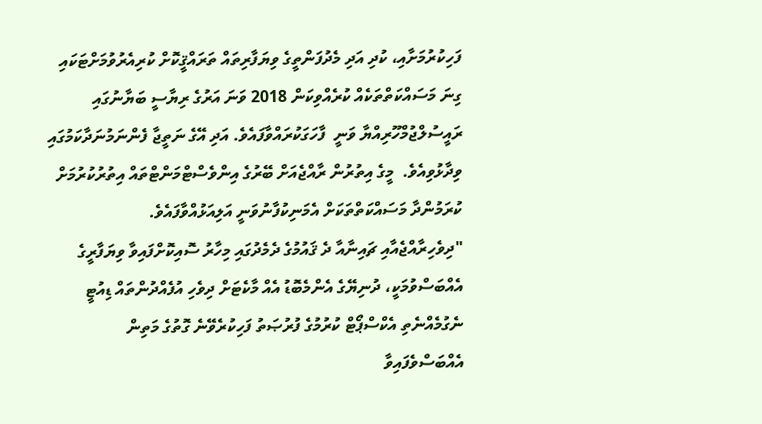ފަހިކުރުމަށާއި، ކުދި އަދި މެދުފަންތީގެ ވިޔަފާރިތައް ތަރައްޤީކޮށް ކުރިއެރުވުމަށްޓަކައި ގިނަ މަސައްކަތްތަކެއް ކުރެއްވިކަން 2018 ވަނަ އަރުގެ ރިޔާސީ ބަޔާނުގައި ރައީސުލްޖުމްހޫރިއްޔާ ވަނީ  ފާހަގަކުރައްވާފައެވެ. އަދި އޭގެ ނަތީޖާ ފެންނަމުނަދާކަމުގައި ވިދާޅުވިއެވެ.  މީގެ އިތުރުން ރާއްޖެއަށް ބޭރުގެ އިންވެސްޓްމަންޓްތައް އިތުރުކުރުމަށް ކުރަމުންދާ މަސައްކަތްތަކަށް އެމަނިކުފާނުވަނީ އަލިއަޅުއްވާފައެވެ.
"ދިވެހިރާއްޖެއާއި ޗައިނާއާ ދެ ޤައުމުގެ ދެމެދުގައި މިހާރު ސޮއިކޮށްފައިވާ ވިޔަފާރީގެ އެއްބަސްވުމަކީ، ދުނިޔޭގެ އެންމެބޮޑު އެއް މާކެޓަށް ދިވެހި އުފެއްދުންތައް ޑިއުޓީ ނެގުމެއްނެތި އެކްސްޕޯޓް ކުރުމުގެ ފުރުޞަތު ފަހިކުރެވޭނެ ގޮތުގެ މަތިން އެއްބަސްވެފައިވާ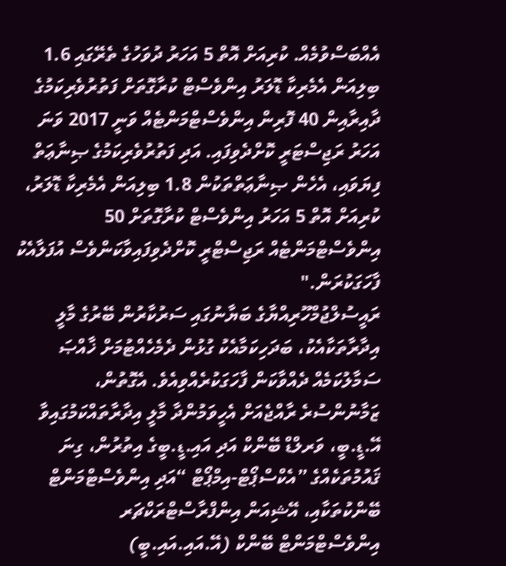އެއްބަސްވުމެއް. ކުރިއަށް އޮތް 5 އަހަރު ދުވަހުގެ ތެރޭގައި 1.6 ބިލިއަން އެމެރިކާ ޑޮލަރު އިންވެސްޓް ކުރާގޮތަށް ފަތުރުވެރިކަމުގެ ދާއިރާއިން 40 ފޮރިން އިންވެސްޓްމަންޓެއް ވަނީ 2017 ވަނަ އަހަރު ރަޖިސްޓަރީ ކޮށްދެވިފައި. އަދި ފަތުރުވެރިކަމުގެ ޞިނާޢަތް ފިޔަވައި، އެހެން ޞިނާޢަތްތަކުން 1.8 ބިލިއަން އެމެރިކާ ޑޮލަރު، ކުރިއަށް އޮތް 5 އަހަރު އިންވެސްޓް ކުރާގޮތަށް 50 އިންވެސްޓްމަންޓެއް ރަޖިސްޓްރީ ކޮށްދެވިފައިވާކަންވެސް އުފަލާއެކު ފާހަގަކުރަން."
ރައީސުލްޖުމްހޫރިއްޔާގެ ބަޔާނުގައި ސަރުކާރުން ބޭރުގެ މާލީ އިދާރާތަކާއެކު، ބަދަހިކަމާއެކު ގުޅުން ދެމެހެއްޓުމަށް ޚާއްޞަ ސަމާލުކަމެއް ދެއްވާކަން ފާހަގަކުރެއްވިއެވެ. އެގޮތުން، ޒަމާނުންސުރެ ރާއްޖެއަށް އެހީވަމުންދާ މާލީ އިދާރާތައްކަމުގައިވާ އޭ.ޑީ.ބީ، ވަރލްޑް ބޭންކް އަދި އައި.ޑީ.ބީގެ އިތުރުން، ގިނަ ޤައުމުތަކެއްގެ ”އެކްސްޕޯޓް-އިމްޕޯޓް “އަދި އިންވެސްޓްމަންޓް ބޭންކުތަކާއި، އޭޝިއަން އިންފްރާސްޓްރަކްޗަރ އިންވެސްޓްމަންޓް ބޭންކް (އޭ.އައި.އައި.ބީ)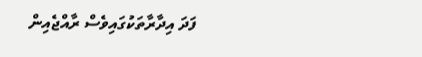ފަދަ އިދާރާތަކުގައިވެސް ރާއްޖެއިން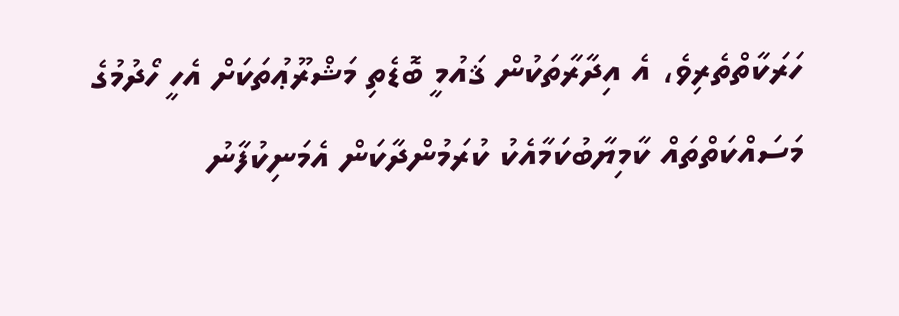ހަރަކާތްތެރިވެ، އެ އިދާރާތަކުން ޤައުމީ ބޮޑެތި މަޝްރޫޢުތަކަށް އެހީ ހޯދުމުގެ މަސައްކަތްތައް ކާމިޔާބުކަމާއެކު ކުރަމުންދާކަން އެމަނިކުފާނު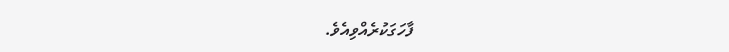ފާހަގަކުރެއްވިއެވެ.